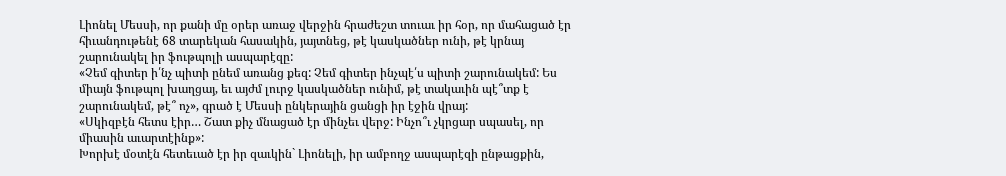Լիոնել Մեսսի, որ քանի մը օրեր առաջ վերջին հրաժեշտ տուաւ իր հօր, որ մահացած էր հիւանդութենէ 68 տարեկան հասակին, յայտնեց, թէ կասկածներ ունի, թէ կրնայ շարունակել իր ֆութպոլի ասպարէզը:
«Չեմ գիտեր ի՛նչ պիտի ընեմ առանց քեզ: Չեմ գիտեր ինչպէ՛ս պիտի շարունակեմ: Ես միայն ֆութպոլ խաղցայ, եւ այժմ լուրջ կասկածներ ունիմ, թէ տակաւին պէ՞տք է շարունակեմ, թէ՞ ոչ», գրած է Մեսսի ընկերային ցանցի իր էջին վրայ:
«Սկիզբէն հետս էիր… Շատ քիչ մնացած էր մինչեւ վերջ: Ինչո՞ւ չկրցար սպասել, որ միասին աւարտէինք»:
Խորխէ մօտէն հետեւած էր իր զաւկին` Լիոնելի, իր ամբողջ ասպարէզի ընթացքին,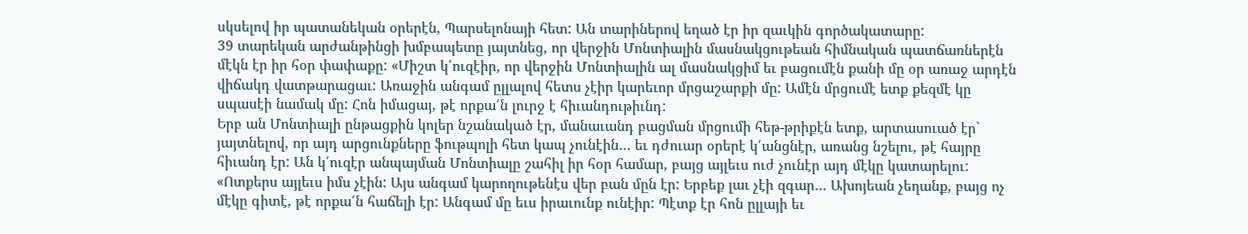սկսելով իր պատանեկան օրերէն, Պարսելոնայի հետ: Ան տարիներով եղած էր իր զաւկին գործակատարը:
39 տարեկան արժանթինցի խմբապետը յայտնեց, որ վերջին Մոնտիալին մասնակցութեան հիմնական պատճառներէն մէկն էր իր հօր փափաքը: «Միշտ կ՛ուզէիր, որ վերջին Մոնտիալին ալ մասնակցիմ եւ բացումէն քանի մը օր առաջ արդէն վիճակդ վատթարացաւ: Առաջին անգամ ըլլալով հետս չէիր կարեւոր մրցաշարքի մը: Ամէն մրցումէ ետք քեզմէ կը սպասէի նամակ մը: Հոն իմացայ, թէ որքա՛ն լուրջ է հիւանդութիւնդ:
Երբ ան Մոնտիալի ընթացքին կոլեր նշանակած էր, մանաւանդ բացման մրցումի հեթ-թրիքէն ետք, արտասուած էր` յայտնելով, որ այդ արցունքները ֆութպոլի հետ կապ չունէին… եւ դժուար օրերէ կ՛անցնէր, առանց նշելու, թէ հայրը հիւանդ էր: Ան կ՛ուզէր անպայման Մոնտիալը շահիլ իր հօր համար, բայց այլեւս ուժ չունէր այդ մէկը կատարելու:
«Ոտքերս այլեւս իմս չէին: Այս անգամ կարողութենէս վեր բան մըն էր: Երբեք լաւ չէի զգար… Ախոյեան չեղանք, բայց ոչ մէկը գիտէ, թէ որքա՛ն հաճելի էր: Անգամ մը եւս իրաւունք ունէիր: Պէտք էր հոն ըլլայի եւ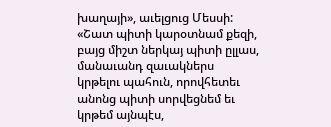խաղայի», աւելցուց Մեսսի:
«Շատ պիտի կարօտնամ քեզի, բայց միշտ ներկայ պիտի ըլլաս, մանաւանդ զաւակներս կրթելու պահուն, որովհետեւ անոնց պիտի սորվեցնեմ եւ կրթեմ այնպէս,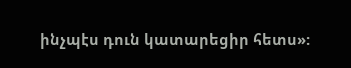ինչպէս դուն կատարեցիր հետս»: